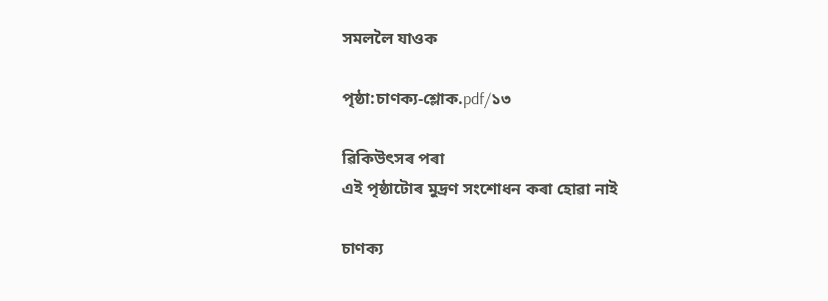সমললৈ যাওক

পৃষ্ঠা:চাণক্য-শ্লোক.pdf/১৩

ৱিকিউৎসৰ পৰা
এই পৃষ্ঠাটোৰ মুদ্ৰণ সংশোধন কৰা হোৱা নাই

চাণক্য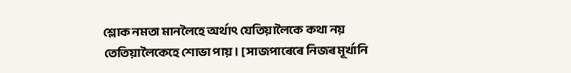শ্লোক নমতা মানলৈহে অর্থাৎ যেতিয়ালৈকে কথা নয় তেতিয়ালৈকেহে শোভা পায়। [ সাজপাৰেৰে নিজৰ মূৰ্খানি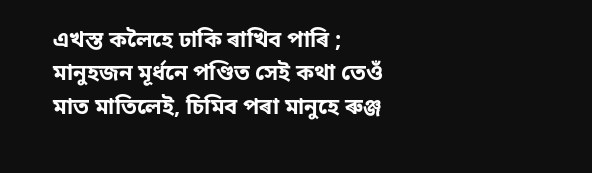এখস্ত কলৈহে ঢাকি ৰাখিব পাৰি ; মানুহজন মূৰ্ধনে পণ্ডিত সেই কথা তেওঁ মাত মাতিলেই, চিমিব পৰা মানুহে ৰুঞ্জ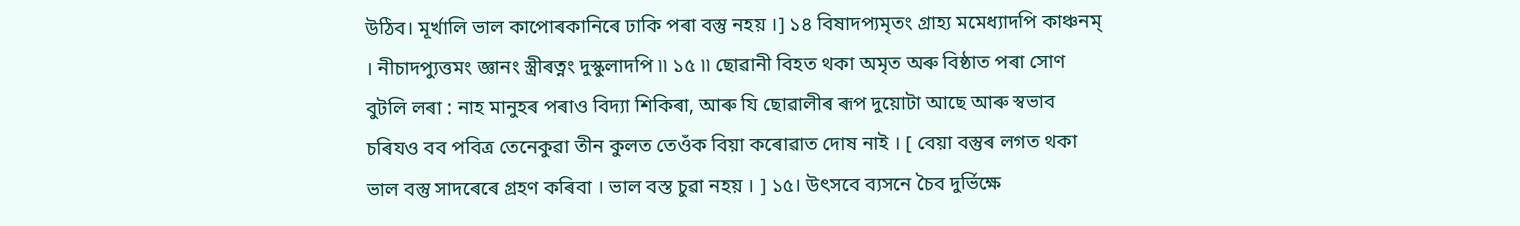উঠিব। মূৰ্খালি ভাল কাপোৰকানিৰে ঢাকি পৰা বস্তু নহয় ।] ১৪ বিষাদপ্যমৃতং গ্রাহ্য মমেধ্যাদপি কাঞ্চনম্ । নীচাদপ্যুত্তমং জ্ঞানং স্ত্ৰীৰত্নং দুস্কুলাদপি ৷৷ ১৫ ৷৷ ছোৱানী বিহত থকা অমৃত অৰু বিষ্ঠাত পৰা সোণ বুটলি লৰা : নাহ মানুহৰ পৰাও বিদ্যা শিকিৰা, আৰু যি ছোৱালীৰ ৰূপ দুয়োটা আছে আৰু স্বভাব চৰিযও বব পবিত্র তেনেকুৱা তীন কুলত তেওঁক বিয়া কৰোৱাত দোষ নাই । [ বেয়া বস্তুৰ লগত থকা ভাল বস্তু সাদৰেৰে গ্ৰহণ কৰিবা । ভাল বস্ত চুৱা নহয় । ] ১৫। উৎসবে ব্যসনে চৈব দুর্ভিক্ষে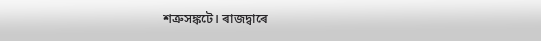শত্রুসঙ্কটে। ৰাজদ্বাৰে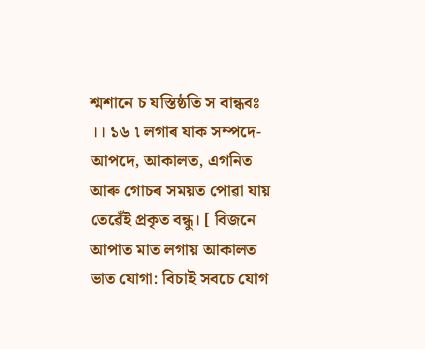শ্মশানে চ যস্তিষ্ঠতি স বান্ধবঃ ।। ১৬ ৷ লগাৰ যাক সম্পদে-আপদে, আকালত, এগনিত আৰু গোচৰ সময়ত পোৱা যায় তেৱেঁই প্রকৃত বন্ধু। [ বিজনে আপাত মাত লগায় আকালত ভাত যোগা: বিচাই সবচে যোগ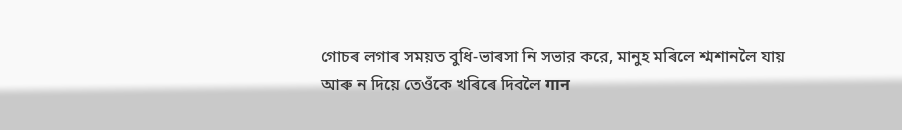গোচৰ লগাৰ সময়ত বুধি-ভাৰসা নি সভার করে, মানুহ মৰিলে শ্মশানলৈ যায় আৰু ন দিয়ে তেওঁকে খৰিৰে দিবলৈ गान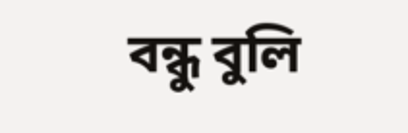বন্ধু বুলি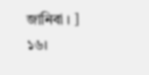জানিবা । ] ১৬।